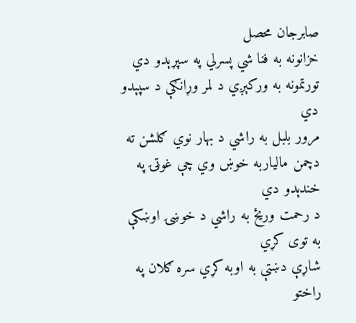صابرجان محصل
خزانونه به فنا شي پسرلي په سپړېدو دي
تورتمونه به ورکېږي د لمر وړانګې د سپېدو دي
مرور بلبل به راشي د بهار نوي ګلشن ته
دچمن مالیاربه خوښ وي چې غوټۍ په خندېدو دي
د رحمت وریځ به راشي د خوښۍ اوښکې به توی کړي
شاړې دښتې به اوبه کړي سره ګلان په راختو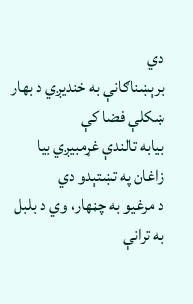دي
برېښناګانې به خندیږي د بهار ښکلې فضا کې
بیابه تالندې غړمبیږي بیا زاغان په تښتېدو دي
د مرغیو به چڼهار، وي د بلبل به ترانې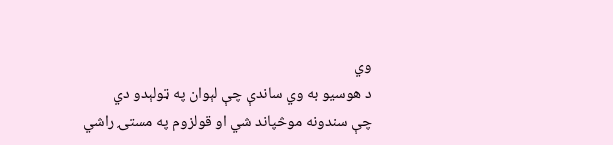وي
د هوسیو به وي ساندې چې لېوان په ټولېدو دي
چې سندونه موڅپاند شي او قولزوم په مستۍ راشي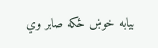بیابه خوښ ځکه صابر وي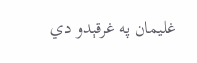غلیمان په غرقېدو دي